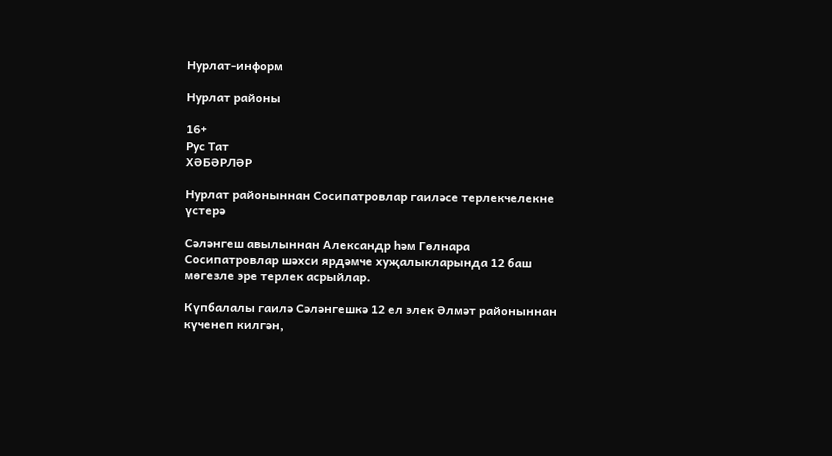Нурлат-информ

Нурлат районы

16+
Рус Тат
ХӘБӘРЛӘР

Нурлат районыннан Сосипатровлар гаиләсе терлекчелекне үстерә

Сәләнгеш авылыннан Александр һәм Гөлнара Сосипатровлар шәхси ярдәмче хуҗалыкларында 12 баш мөгезле эре терлек асрыйлар.

Күпбалалы гаилә Сәләнгешкә 12 ел элек Әлмәт районыннан күченеп килгән,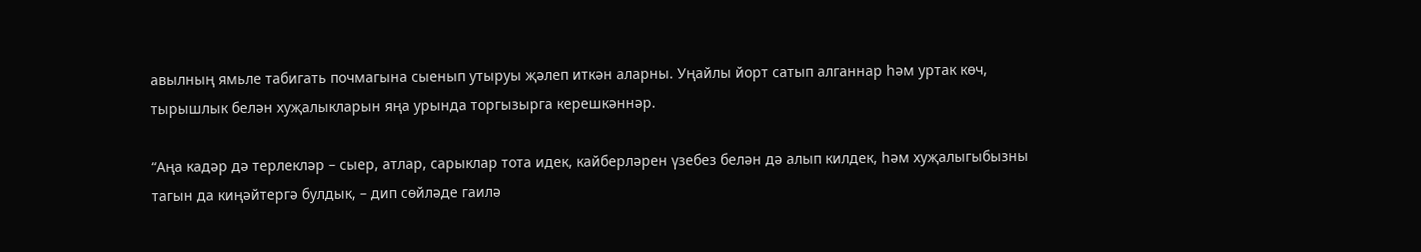авылның ямьле табигать почмагына сыенып утыруы җәлеп иткән аларны. Уңайлы йорт сатып алганнар һәм уртак көч, тырышлык белән хуҗалыкларын яңа урында торгызырга керешкәннәр.

“Аңа кадәр дә терлекләр – сыер, атлар, сарыклар тота идек, кайберләрен үзебез белән дә алып килдек, һәм хуҗалыгыбызны тагын да киңәйтергә булдык, – дип сөйләде гаилә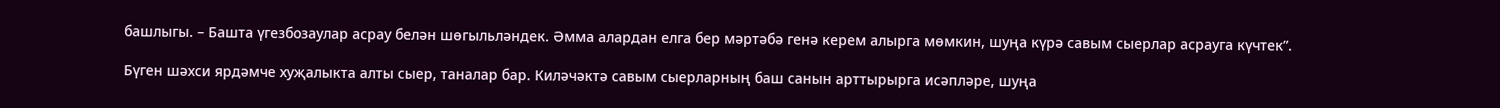башлыгы. – Башта үгезбозаулар асрау белән шөгыльләндек. Әмма алардан елга бер мәртәбә генә керем алырга мөмкин, шуңа күрә савым сыерлар асрауга күчтек”.

Бүген шәхси ярдәмче хуҗалыкта алты сыер, таналар бар. Киләчәктә савым сыерларның баш санын арттырырга исәпләре, шуңа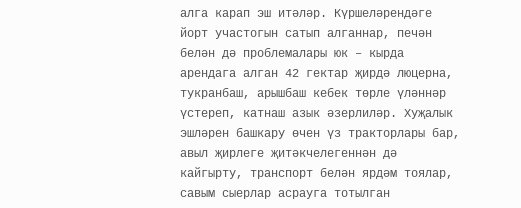алга карап эш итәләр. Күршеләрендәге йорт участогын сатып алганнар, печән белән дә проблемалары юк – кырда арендага алган 42 гектар җирдә люцерна, тукранбаш, арышбаш кебек төрле үләннәр үстереп, катнаш азык әзерлиләр. Хуҗалык эшләрен башкару өчен үз тракторлары бар, авыл җирлеге җитәкчелегеннән дә кайгырту, транспорт белән ярдәм тоялар, савым сыерлар асрауга тотылган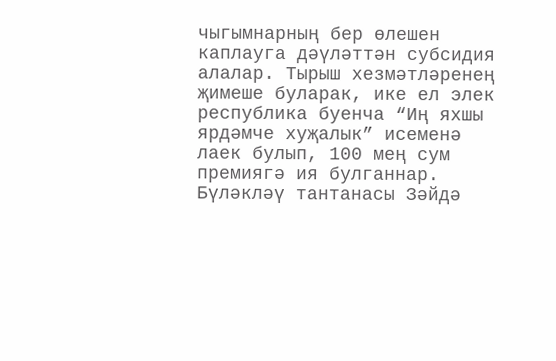чыгымнарның бер өлешен каплауга дәүләттән субсидия алалар. Тырыш хезмәтләренең җимеше буларак, ике ел элек республика буенча “Иң яхшы ярдәмче хуҗалык” исеменә лаек булып, 100 мең сум премиягә ия булганнар. Бүләкләү тантанасы Зәйдә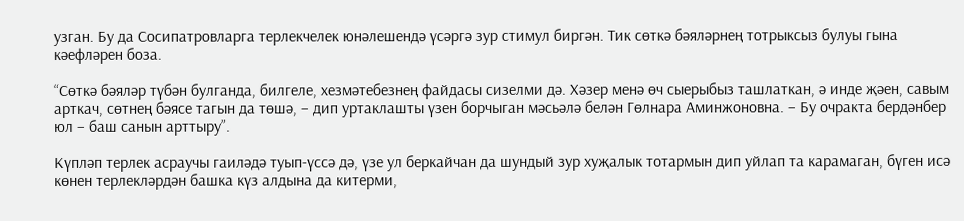узган. Бу да Сосипатровларга терлекчелек юнәлешендә үсәргә зур стимул биргән. Тик сөткә бәяләрнең тотрыксыз булуы гына кәефләрен боза.

“Сөткә бәяләр түбән булганда, билгеле, хезмәтебезнең файдасы сизелми дә. Хәзер менә өч сыерыбыз ташлаткан, ә инде җәен, савым арткач, сөтнең бәясе тагын да төшә, – дип уртаклашты үзен борчыган мәсьәлә белән Гөлнара Аминжоновна. – Бу очракта бердәнбер юл – баш санын арттыру”.

Күпләп терлек асраучы гаиләдә туып-үссә дә, үзе ул беркайчан да шундый зур хуҗалык тотармын дип уйлап та карамаган, бүген исә көнен терлекләрдән башка күз алдына да китерми,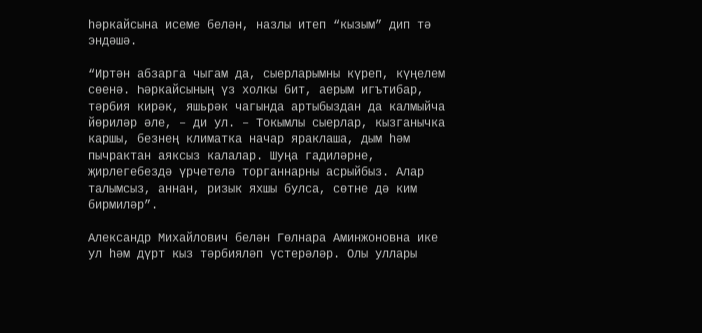һәркайсына исеме белән, назлы итеп “кызым” дип тә эндәшә.

“Иртән абзарга чыгам да, сыерларымны күреп, күңелем сөенә. Һәркайсының үз холкы бит, аерым игътибар, тәрбия кирәк, яшьрәк чагында артыбыздан да калмыйча йөриләр әле, – ди ул. – Токымлы сыерлар, кызганычка каршы, безнең климатка начар яраклаша, дым һәм пычрактан аяксыз калалар. Шуңа гадиләрне, җирлегебездә үрчетелә торганнарны асрыйбыз. Алар талымсыз, аннан, ризык яхшы булса, сөтне дә ким бирмиләр”.

Александр Михайлович белән Гөлнара Аминжоновна ике ул һәм дүрт кыз тәрбияләп үстерәләр. Олы уллары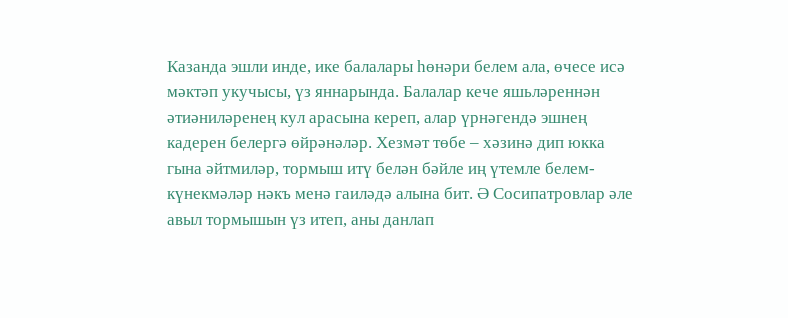Казанда эшли инде, ике балалары һөнәри белем ала, өчесе исә мәктәп укучысы, үз яннарында. Балалар кече яшьләреннән әтиәниләренең кул арасына кереп, алар үрнәгендә эшнең кадерен белергә өйрәнәләр. Хезмәт төбе – хәзинә дип юкка гына әйтмиләр, тормыш итү белән бәйле иң үтемле белем-күнекмәләр нәкъ менә гаиләдә алына бит. Ә Сосипатровлар әле авыл тормышын үз итеп, аны данлап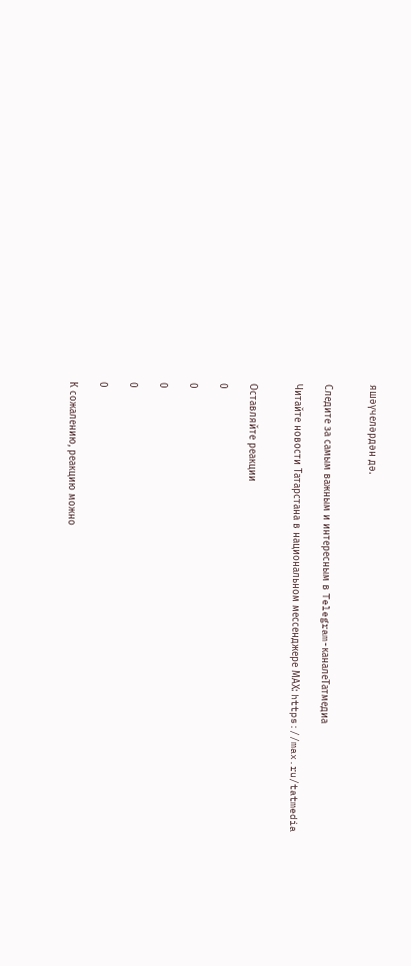яшәүчеләрдән дә.


Следите за самым важным и интересным в Telegram-каналеТатмедиа

Читайте новости Татарстана в национальном мессенджере MАХ: https://max.ru/tatmedia


Оставляйте реакции

0

0

0

0

0

К сожалению, реакцию можно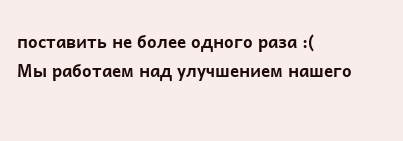поставить не более одного раза :(
Мы работаем над улучшением нашего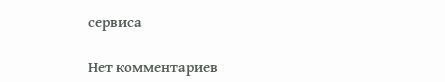сервиса

Нет комментариев